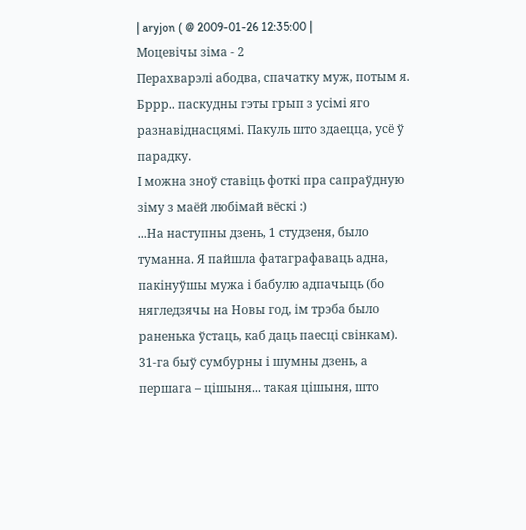| aryjon ( @ 2009-01-26 12:35:00 |
Моцевічы зіма - 2
Перахварэлі абодва, спачатку муж, потым я. Бррр.. паскудны гэты грып з усімі яго разнавіднасцямі. Пакуль што здаецца, усё ў парадку.
І можна зноў ставіць фоткі пра сапраўдную зіму з маёй любімай вёскі :)
...На наступны дзень, 1 студзеня, было туманна. Я пайшла фатаграфаваць адна, пакінуўшы мужа і бабулю адпачыць (бо нягледзячы на Новы год, ім трэба было раненька ўстаць, каб даць паесці свінкам). 31-га быў сумбурны і шумны дзень, а першага – цішыня... такая цішыня, што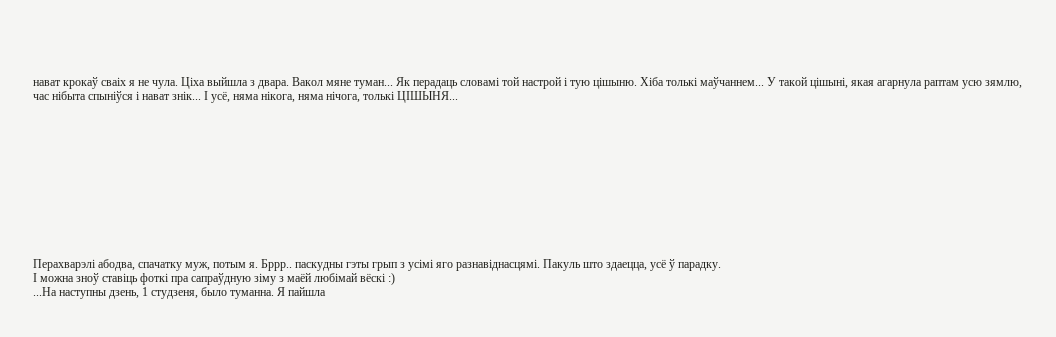нават крокаў сваіх я не чула. Ціха выйшла з двара. Вакол мяне туман... Як перадаць словамі той настрой і тую цішыню. Хіба толькі маўчаннем... У такой цішыні, якая агарнула раптам усю зямлю, час нібыта спыніўся і нават знік... І усё, няма нікога, няма нічога, толькі ЦІШЫНЯ...











Перахварэлі абодва, спачатку муж, потым я. Бррр.. паскудны гэты грып з усімі яго разнавіднасцямі. Пакуль што здаецца, усё ў парадку.
І можна зноў ставіць фоткі пра сапраўдную зіму з маёй любімай вёскі :)
...На наступны дзень, 1 студзеня, было туманна. Я пайшла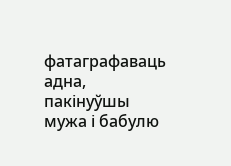фатаграфаваць адна, пакінуўшы мужа і бабулю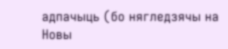адпачыць (бо нягледзячы на Новы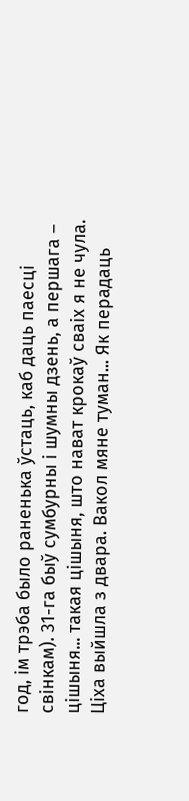год, ім трэба было раненька ўстаць, каб даць паесці свінкам). 31-га быў сумбурны і шумны дзень, а першага – цішыня... такая цішыня, што нават крокаў сваіх я не чула. Ціха выйшла з двара. Вакол мяне туман... Як перадаць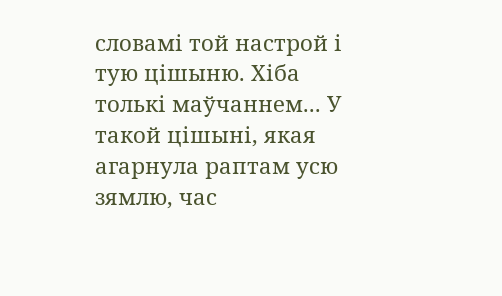словамі той настрой і тую цішыню. Хіба толькі маўчаннем... У такой цішыні, якая агарнула раптам усю зямлю, час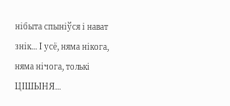нібыта спыніўся і нават знік... І усё, няма нікога, няма нічога, толькі ЦІШЫНЯ...